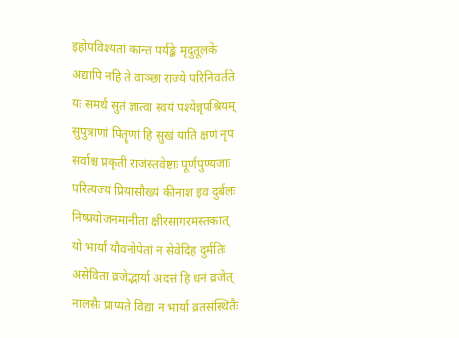इहोपविश्यतां कान्त पर्यङ्के मृदुतूलके
अद्यापि नहि ते वाञ्छा राज्ये परिनिवर्तते
यः समर्थं सुतं ज्ञात्वा स्वयं पश्येन्नृपश्रियम्
सुपुत्राणां पितॄणां हि सुखं याति क्षणं नृप
सर्वाश्च प्रकृती राजंस्तवेष्टाः पूर्णपुण्यजाः
परित्यज्य प्रियासौख्यं कीनाश इव दुर्बलः
निष्प्रयोजनमानीता क्षीरसागरमस्तकात्
यो भार्यां यौवनोपेतां न सेवेदिह दुर्मतिः
असेविता व्रजेद्भार्या अदत्तं हि धनं व्रजेत्
नालसैः प्राप्यते विद्या न भार्या व्रतसंस्थितैः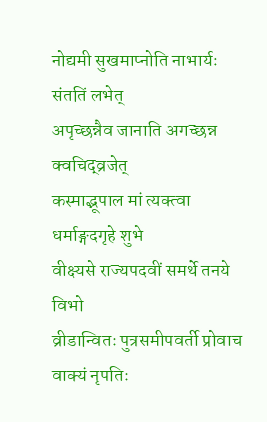नोद्यमी सुखमाप्नोति नाभार्यः संततिं लभेत्
अपृच्छन्नैव जानाति अगच्छन्न क्वचिद्व्रजेत्
कस्माद्भूपाल मां त्यक्त्वा धर्माङ्गदगृहे शुभे
वीक्ष्यसे राज्यपदवीं समर्थे तनये विभो
व्रीडान्वितः पुत्रसमीपवर्ती प्रोवाच वाक्यं नृपतिः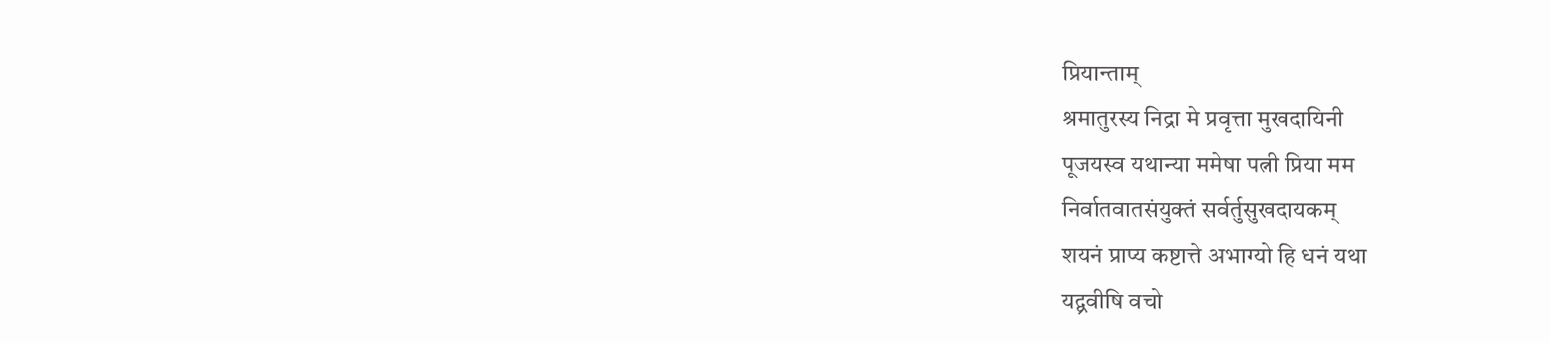प्रियान्ताम्
श्रमातुरस्य निद्रा मे प्रवृत्ता मुखदायिनी
पूजयस्व यथान्या ममेषा पत्नी प्रिया मम
निर्वातवातसंयुक्तं सर्वर्तुसुखदायकम्
शयनं प्राप्य कष्टात्ते अभाग्यो हि धनं यथा
यद्व्रवीषि वचो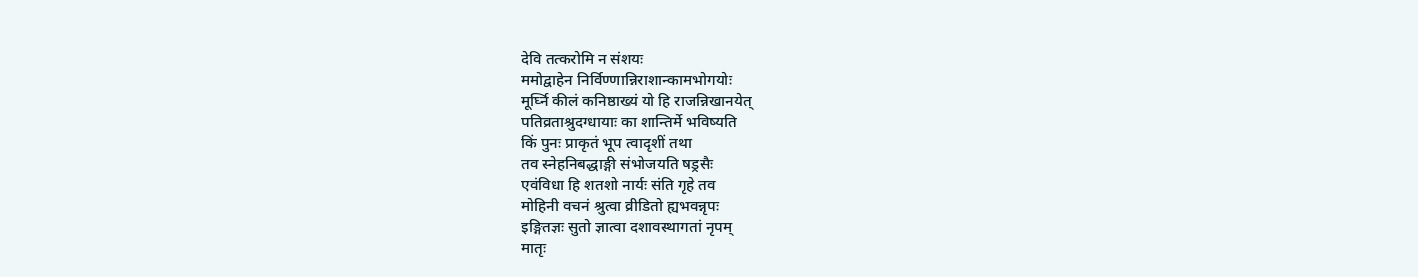देवि तत्करोमि न संशयः
ममोद्वाहेन निर्विण्णान्निराशान्कामभोगयोः
मूर्घ्नि कीलं कनिष्ठाख्यं यो हि राजन्निखानयेत्
पतिव्रताश्रुदग्धायाः का शान्तिर्मे भविष्यति
किं पुनः प्राकृतं भूप त्वादृशीं तथा
तव स्नेहनिबद्धाङ्गी संभोजयति षड्रसैः
एवंविधा हि शतशो नार्यः संति गृहे तव
मोहिनी वचनं श्रुत्वा व्रीडितो ह्यभवन्नृपः
इङ्गितज्ञः सुतो ज्ञात्वा दशावस्थागतां नृपम्
मातृः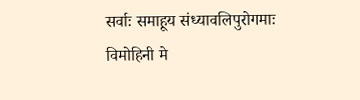सर्वाः समाहूय संध्यावलिपुरोगमाः
विमोहिनी मे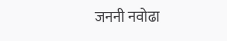जननी नवोढा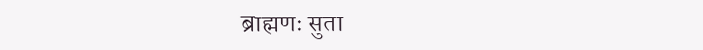ब्राह्मणः सुता